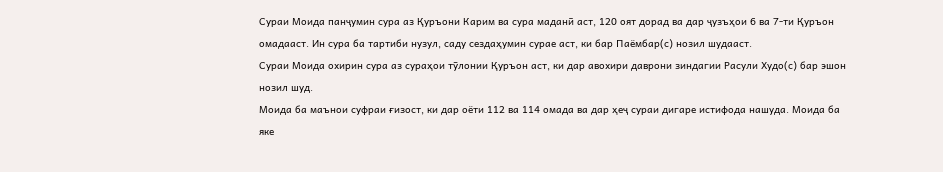Сураи Моида панҷумин сура аз Қуръони Карим ва сура маданӣ аст, 120 оят дорад ва дар ҷузъҳои 6 ва 7-ти Қуръон омадааст. Ин сура ба тартиби нузул, саду сездаҳумин сурае аст, ки бар Паёмбар(с) нозил шудааст.
Сураи Моида охирин сура аз сураҳои тӯлонии Қуръон аст, ки дар авохири даврони зиндагии Расули Худо(с) бар эшон нозил шуд.
Моида ба маънои суфраи ғизост, ки дар оёти 112 ва 114 омада ва дар ҳеҷ сураи дигаре истифода нашуда. Моида ба яке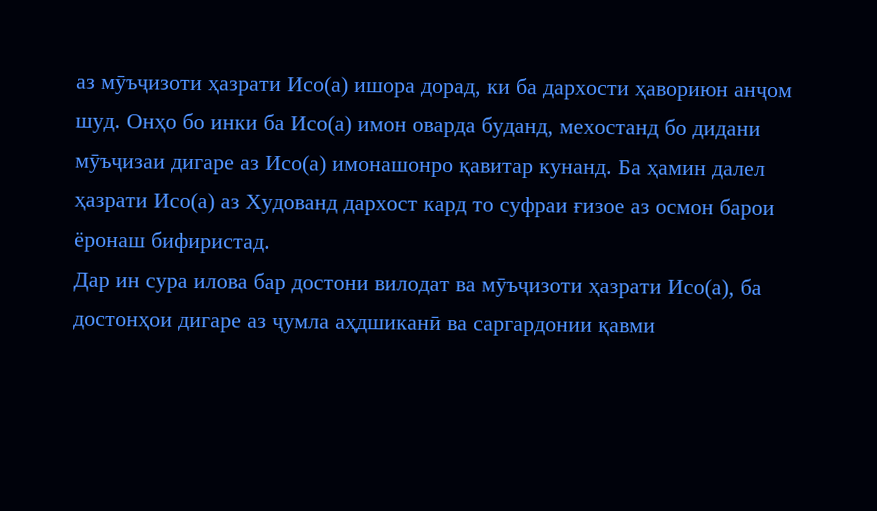аз мӯъҷизоти ҳазрати Исо(а) ишора дорад, ки ба дархости ҳавориюн анҷом шуд. Онҳо бо инки ба Исо(а) имон оварда буданд, мехостанд бо дидани мӯъҷизаи дигаре аз Исо(а) имонашонро қавитар кунанд. Ба ҳамин далел ҳазрати Исо(а) аз Худованд дархост кард то суфраи ғизое аз осмон барои ёронаш бифиристад.
Дар ин сура илова бар достони вилодат ва мӯъҷизоти ҳазрати Исо(а), ба достонҳои дигаре аз ҷумла аҳдшиканӣ ва саргардонии қавми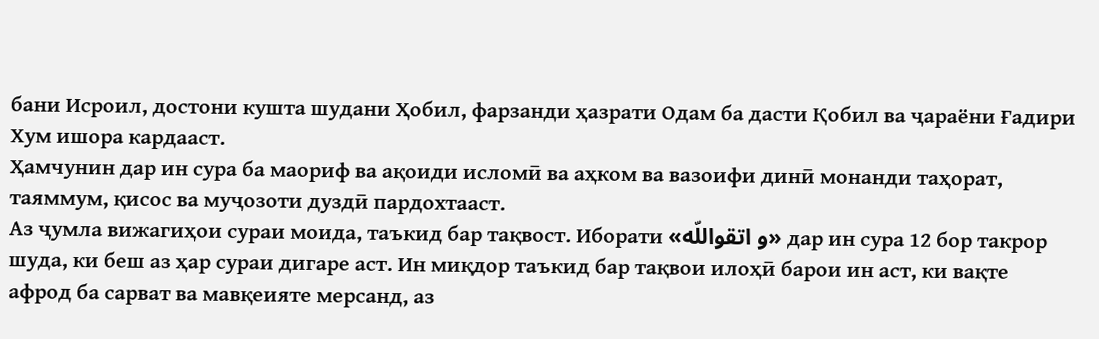бани Исроил, достони кушта шудани Ҳобил, фарзанди ҳазрати Одам ба дасти Қобил ва ҷараёни Ғадири Хум ишора кардааст.
Ҳамчунин дар ин сура ба маориф ва ақоиди исломӣ ва аҳком ва вазоифи динӣ монанди таҳорат, таяммум, қисос ва муҷозоти дуздӣ пардохтааст.
Аз ҷумла вижагиҳои сураи моида, таъкид бар тақвост. Иборати «و اتقواللّه» дар ин сура 12 бор такрор шуда, ки беш аз ҳар сураи дигаре аст. Ин миқдор таъкид бар тақвои илоҳӣ барои ин аст, ки вақте афрод ба сарват ва мавқеияте мерсанд, аз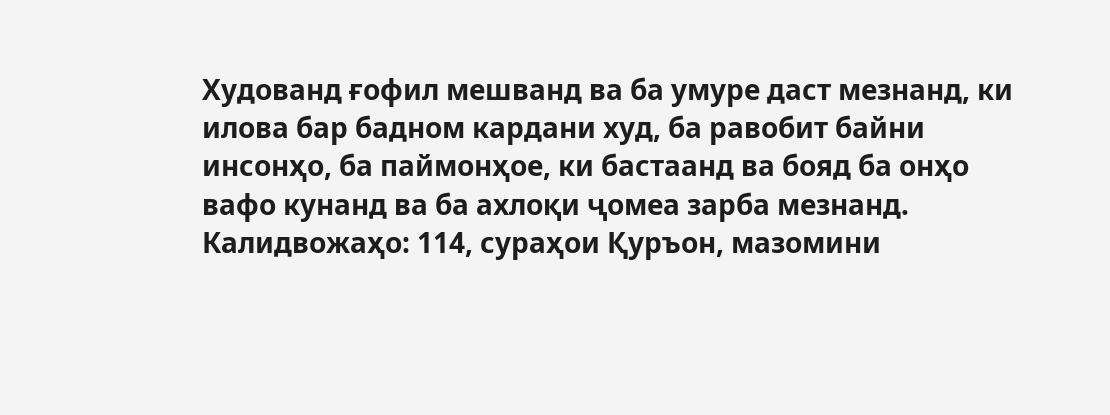Худованд ғофил мешванд ва ба умуре даст мезнанд, ки илова бар бадном кардани худ, ба равобит байни инсонҳо, ба паймонҳое, ки бастаанд ва бояд ба онҳо вафо кунанд ва ба ахлоқи ҷомеа зарба мезнанд.
Калидвожаҳо: 114, сураҳои Қуръон, мазомини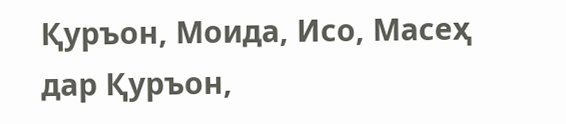Қуръон, Моида, Исо, Масеҳ дар Қуръон,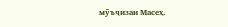мӯъҷизаи Масеҳ.